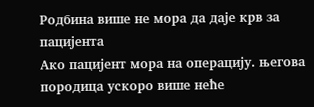Родбина више не мора да даје крв за пацијента
Ако пацијент мора на операцију. његова породица ускоро више неће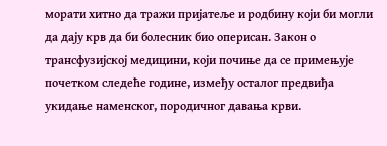морати хитно да тражи пријатеље и родбину који би могли да дају крв да би болесник био оперисан. Закон о трансфузијској медицини, који почиње да се примењује почетком следеће године, између осталог предвиђа укидање наменског, породичног давања крви.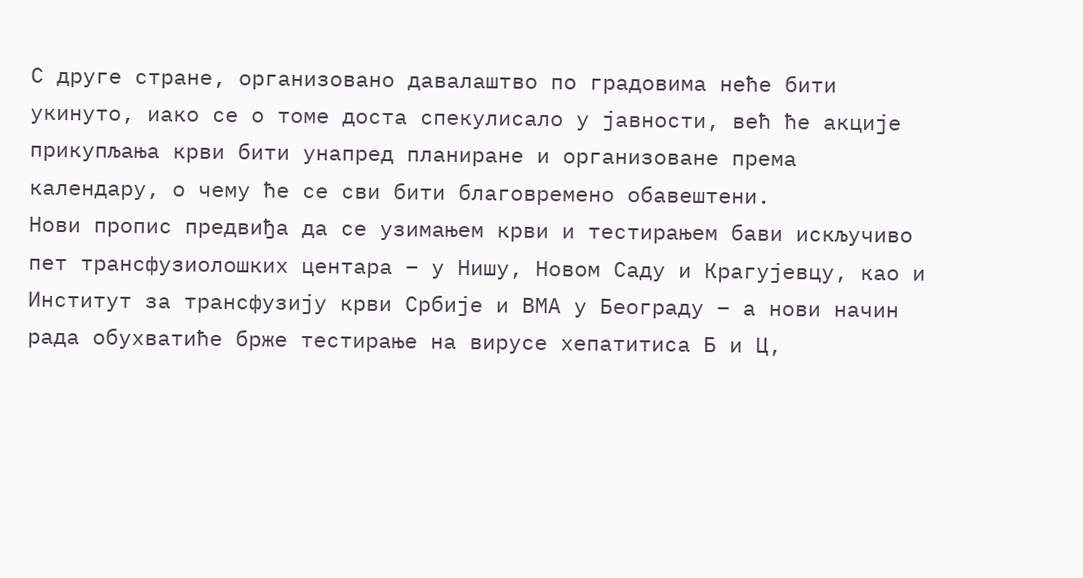С друге стране, организовано давалаштво по градовима неће бити укинуто, иако се о томе доста спекулисало у јавности, већ ће акције прикупљања крви бити унапред планиране и организоване према календару, о чему ће се сви бити благовремено обавештени.
Нови пропис предвиђа да се узимањем крви и тестирањем бави искључиво пет трансфузиолошких центара – у Нишу, Новом Саду и Крагујевцу, као и Институт за трансфузију крви Србије и ВМА у Београду – а нови начин рада обухватиће брже тестирање на вирусе хепатитиса Б и Ц,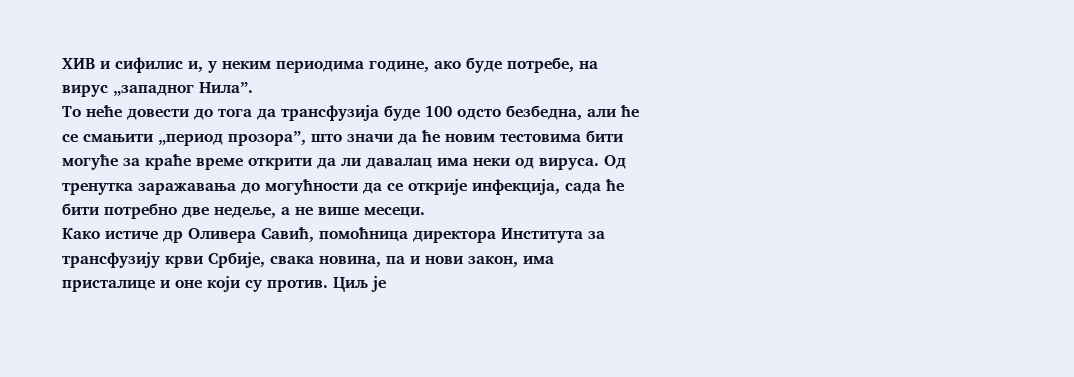ХИВ и сифилис и, у неким периодима године, ако буде потребе, на вирус „западног Нила”.
То неће довести до тога да трансфузија буде 100 одсто безбедна, али ће се смањити „период прозора”, што значи да ће новим тестовима бити могуће за краће време открити да ли давалац има неки од вируса. Од тренутка заражавања до могућности да се открије инфекција, сада ће бити потребно две недеље, а не више месеци.
Како истиче др Оливера Савић, помоћница директора Института за трансфузију крви Србије, свака новина, па и нови закон, има присталице и оне који су против. Циљ је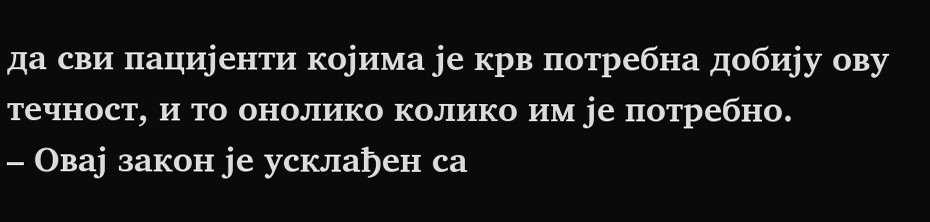да сви пацијенти којима је крв потребна добију ову течност, и то онолико колико им је потребно.
– Овај закон је усклађен са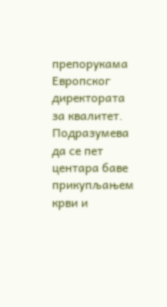препорукама Европског директората за квалитет. Подразумева да се пет центара баве прикупљањем крви и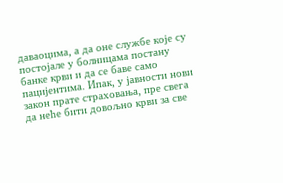даваоцима, а да оне службе које су постојале у болницама постану банке крви и да се баве само пацијентима. Ипак, у јавности нови закон прате страховања, пре свега да неће бити довољно крви за све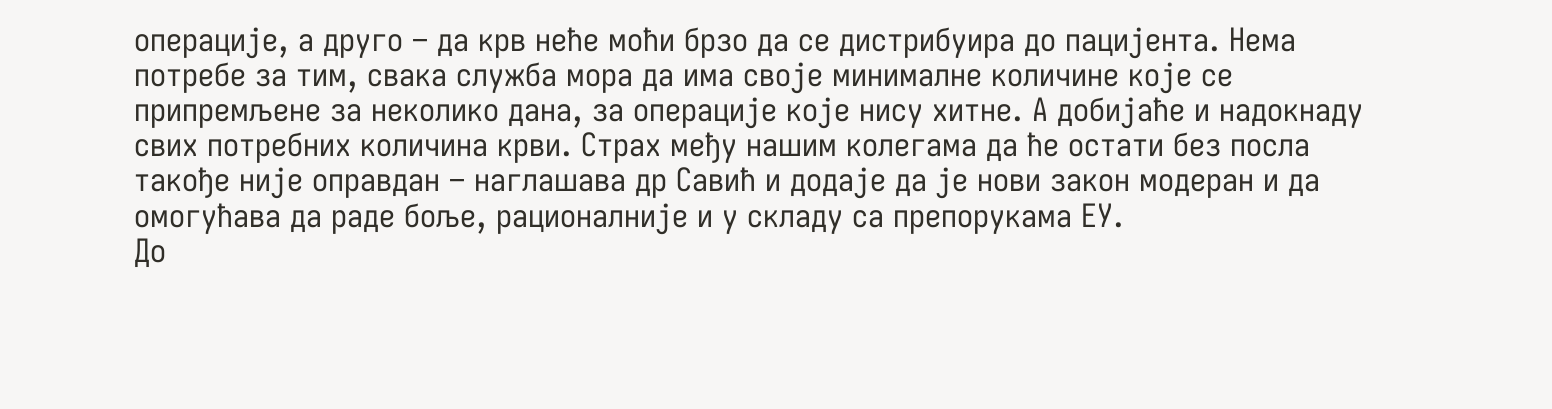операције, а друго – да крв неће моћи брзо да се дистрибуира до пацијента. Нема потребе за тим, свака служба мора да има своје минималне количине које се припремљене за неколико дана, за операције које нису хитне. А добијаће и надокнаду свих потребних количина крви. Страх међу нашим колегама да ће остати без посла такође није оправдан – наглашава др Савић и додаје да је нови закон модеран и да омогућава да раде боље, рационалније и у складу са препорукама ЕУ.
До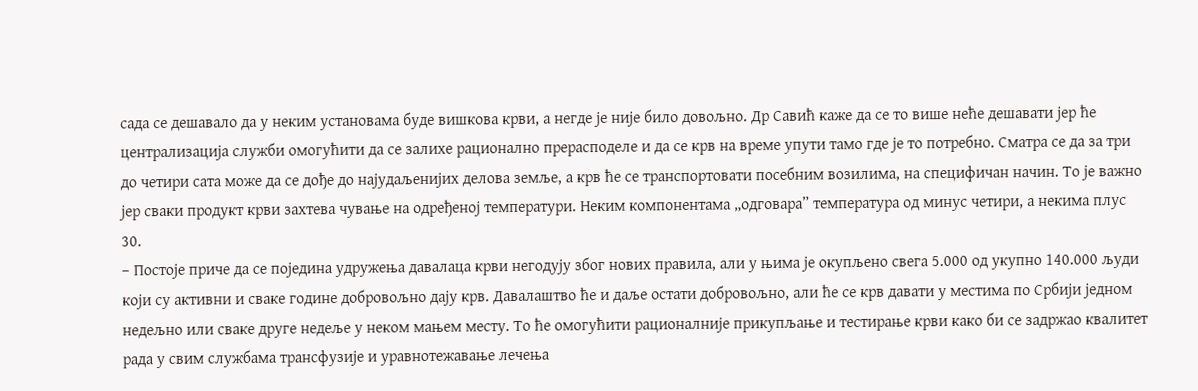сада се дешавало да у неким установама буде вишкова крви, а негде је није било довољно. Др Савић каже да се то више неће дешавати јер ће централизација служби омогућити да се залихе рационално прерасподеле и да се крв на време упути тамо где је то потребно. Сматра се да за три до четири сата може да се дође до најудаљенијих делова земље, а крв ће се транспортовати посебним возилима, на специфичан начин. То је важно јер сваки продукт крви захтева чување на одређеној температури. Неким компонентама „одговара” температура од минус четири, а некима плус 30.
– Постоје приче да се поједина удружења давалаца крви негодују због нових правила, али у њима је окупљено свега 5.000 од укупно 140.000 људи који су активни и сваке године добровољно дају крв. Давалаштво ће и даље остати добровољно, али ће се крв давати у местима по Србији једном недељно или сваке друге недеље у неком мањем месту. То ће омогућити рационалније прикупљање и тестирање крви како би се задржао квалитет рада у свим службама трансфузије и уравнотежавање лечења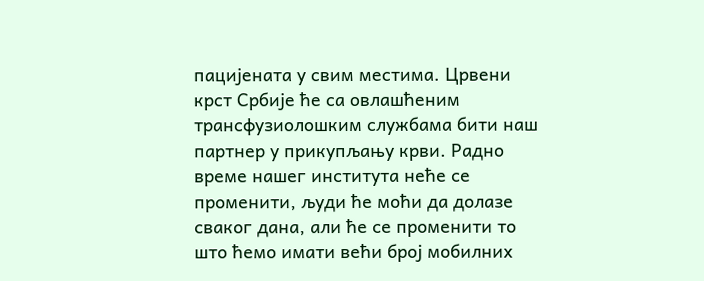пацијената у свим местима. Црвени крст Србије ће са овлашћеним трансфузиолошким службама бити наш партнер у прикупљању крви. Радно време нашег института неће се променити, људи ће моћи да долазе сваког дана, али ће се променити то што ћемо имати већи број мобилних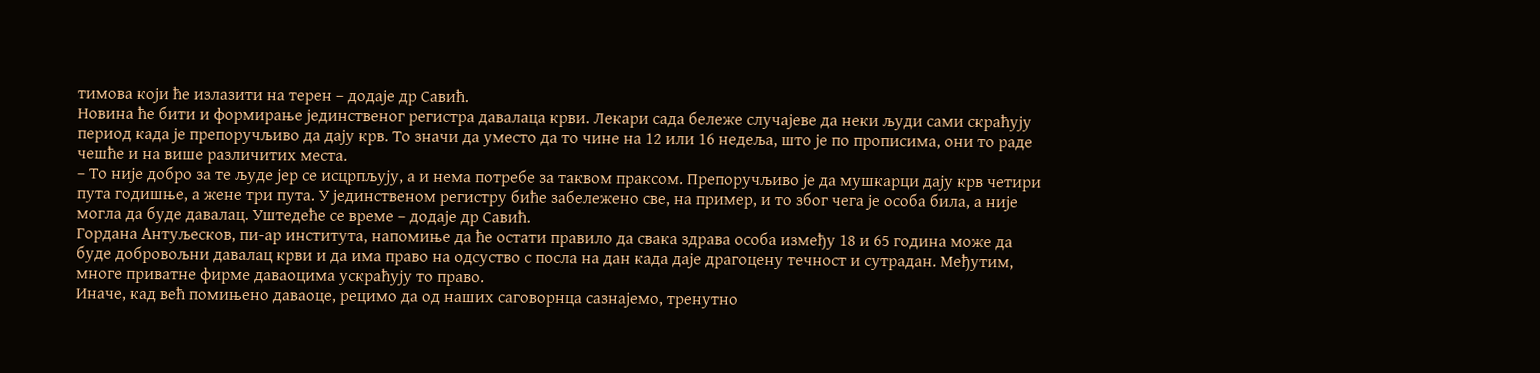тимова који ће излазити на терен – додаје др Савић.
Новина ће бити и формирање јединственог регистра давалаца крви. Лекари сада бележе случајеве да неки људи сами скраћују период када је препоручљиво да дају крв. То значи да уместо да то чине на 12 или 16 недеља, што је по прописима, они то раде чешће и на више различитих места.
– То није добро за те људе јер се исцрпљују, а и нема потребе за таквом праксом. Препоручљиво је да мушкарци дају крв четири пута годишње, а жене три пута. У јединственом регистру биће забележено све, на пример, и то због чега је особа била, а није могла да буде давалац. Уштедеће се време – додаје др Савић.
Гордана Антуљесков, пи-ар института, напомиње да ће остати правило да свака здрава особа између 18 и 65 година може да буде добровољни давалац крви и да има право на одсуство с посла на дан када даје драгоцену течност и сутрадан. Међутим, многе приватне фирме даваоцима ускраћују то право.
Иначе, кад већ помињено даваоце, рецимо да од наших саговорнца сазнајемо, тренутно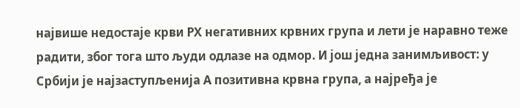највише недостаје крви РХ негативних крвних група и лети је наравно теже радити, због тога што људи одлазе на одмор. И још једна занимљивост: у Србији је најзаступљенија А позитивна крвна група, а најређа је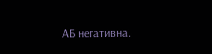АБ негативна.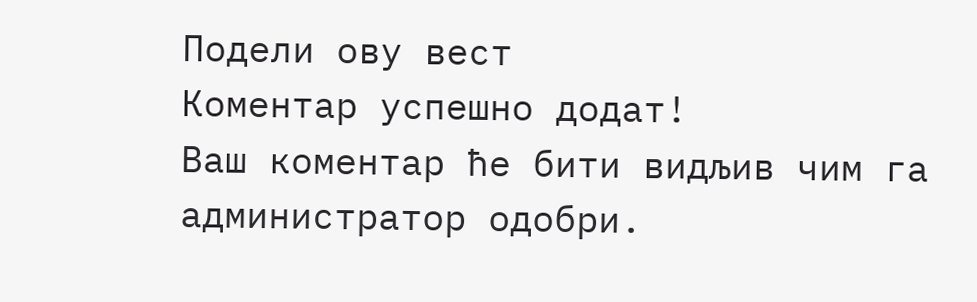Подели ову вест
Комeнтар успeшно додат!
Ваш комeнтар ћe бити видљив чим га администратор одобри.